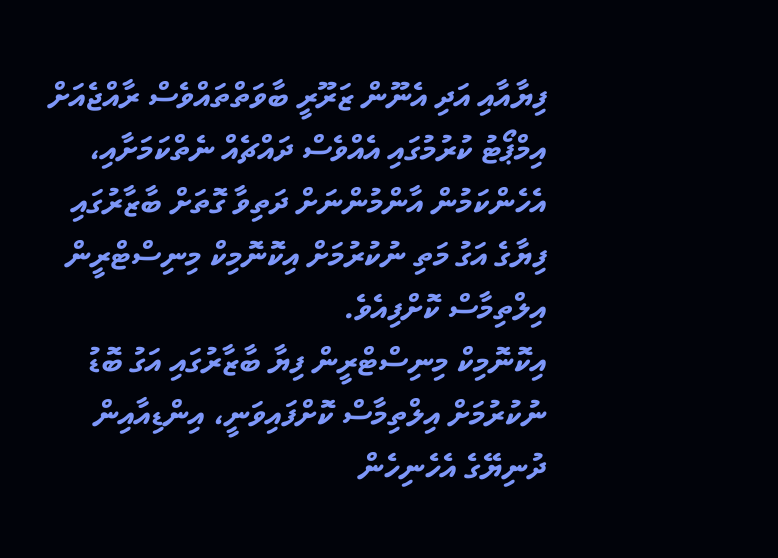ފިޔާއާއި އަދި އެނޫން ޒަރޫރީ ބާވަތްތައްވެސް ރާއްޖެއަށް އިމްޕޯޓު ކުރުމުގައި އެއްވެސް ދައްޗެއް ނެތްކަމަށާއި، އެހެންކަމުން އާންމުންނަށް ދަތިވާ ގޮތަށް ބާޒާރުގައި ފިޔާގެ އަގު މަތި ނުކުރުމަށް އިކޮނޮމިކް މިނިސްޓްރީން އިލްތިމާސް ކޮށްފިއެވެ.
އިކޮނޮމިކް މިނިސްޓްރީން ފިޔާ ބާޒާރުގައި އަގު ބޮޑު ނުކުރުމަށް އިލްތިމާސް ކޮށްފައިވަނީ، އިންޑިއާއިން ދުނިޔޭގެ އެހެނިހެން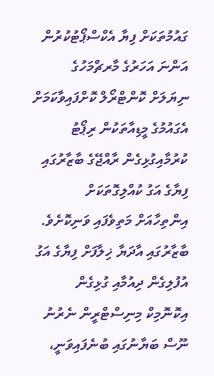ގައުމުތަކަށް ފިޔާ އެކްސްޕޯޓުކުރުން އަންނަ އަހަރުގެ މާރޗްމަހުގެ ނިޔަލަށް ކޮންޓްރޯލް ކޮށްފައިވާކަމަށް އެގައުމުގެ މީޑިއާތަކުން ރިޕޯޓު ކުރުމާއިގުޅިގެން ރާއްޖޭގެ ބާޒާރުގައި ފިޔާގެ އަގު ކުއްލިގޮތަކަށް އިންތިހާއަށް މަތިވެފައި ވަނިކޮށެވެ.
ބާޒާރުގައި އާދަޔާ ޚިލާފަށް ފިޔާގެ އަގު އުފުލިގެން ދިއުމާއި ގުޅިގެން އިކޮނޮމިކް މިނިސްޓްރީން ނެރުނު ނޫސް ބަޔާނުގައި ބުނެފައިވަނީ،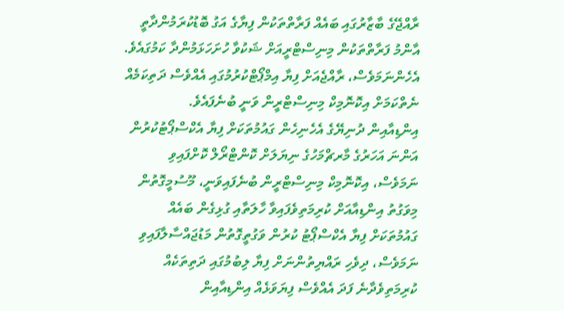ރާއްޖޭގެ ބާޒާރުގައި ބައެއް ފަރާތްތަކުން ފިޔާގެ އަގު ބޮޑުކުރަމުންދާތީ އާންމު ފަރާތްތަކުން މިނިސްޓްރީއަށް ޝަކުވާ ހުށަހަޅަމުންދާ ކަމުގައެވެ. އެހެންނަމަވެސް، ރާއްޖެއަށް ފިޔާ އިމްޕޯޓްކުރުމުގައި އެއްވެސް ދަތިކަމެއް ނެތްކަމަށް އިކޮނޮމިކް މިނިސްޓްރީން ވަނީ ބުނެފައެވެ.
އިންޑިއާއިން ދުނިޔޭގެ އެހެނިހެން ގައުމުތަކަށް ފިޔާ އެކްސްޕޯޓުކުރުން އަންނަ އަހަރުގެ މާރޗްމަހުގެ ނިޔަލަށް ކޮންޓްރޯލް ކޮށްފައިވި ނަމަވެސް، އިކޮނޮމިކް މިނިސްޓްރީން ބުނެފައިވަނީ، މޫސުމީގޮތުން މިވަގުތު އިންޑިއާއަށް ކުރިމަތިވެފައިވާ ހާލަތާއި ގުޅިގެން ބައެއް ގައުމުތަކަށް ފިޔާ އެކްސްޕޯޓު ކުރުން ވަގުތީގޮތުން މަޑުޖައްސާލާފައިވި ނަމަވެސް، ދިވެހި ރައްޔިތުންނަށް ފިޔާ ލިބުމުގައި ދަތިތަކެއް ކުރިމަތިވެދާނެ ފަދަ އެއްވެސް ފިޔަވަޅެއް އިންޑިއާއިން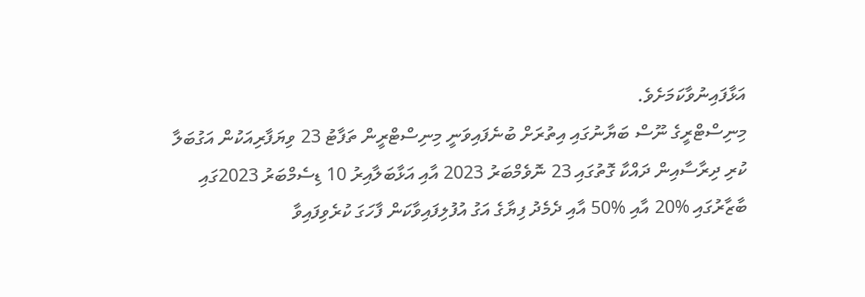އަޅާފައިނުވާކަމަށެވެ.
މިނިސްޓްރީގެ ނޫސް ބަޔާނުގައި އިތުރަށް ބުނެފައިވަނީ މިނިސްޓްރީން ތަފާޓު 23 ވިޔަފާރިއަކުން އަގުބަލާ ކުރި ދިރާސާއިން ދައްކާ ގޮތުގައި 23 ނޮވެމްބަރު 2023 އާއި އަޅާބަލާއިރު 10 ޑިސެމްބަރު 2023ގައި ބާޒާރުގައި %20 އާއި %50 އާއި ދެމެދު ފިޔާގެ އަގު އުފުލިފައިވާކަން ފާހަގަ ކުރެވިފައިވާ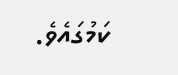ކަމުގައެވެ.